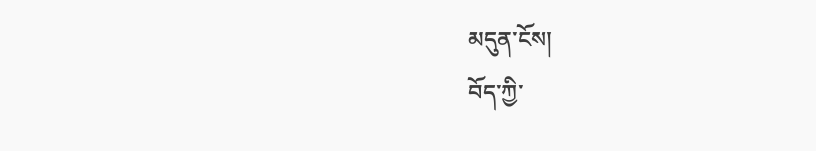མདུན་ངོས།
བོད་ཀྱི་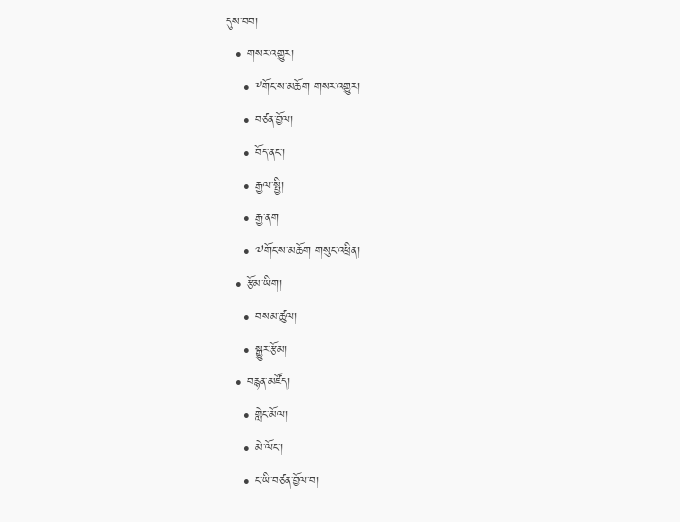དུས་བབ།
  • གསར་འགྱུར།
    • ༸གོང་ས་མཆོག གསར་འགྱུར།
    • བཙན་བྱོལ།
    • བོད་ནང་།
    • རྒྱལ་སྤྱི།
    • རྒྱ་ནག
    • ༧གོང་ས་མཆོག གསུང་འཕྲིན།
  • རྩོམ་ཡིག།
    • བསམ་ཚུལ།
    • སྒྱུར་རྩོམ།
  • བརྙན་མཛོད།
    • གླེང་མོལ།
    • མེ་ལོང་།
    • ང་ཡི་བཙན་བྱོལ་བ།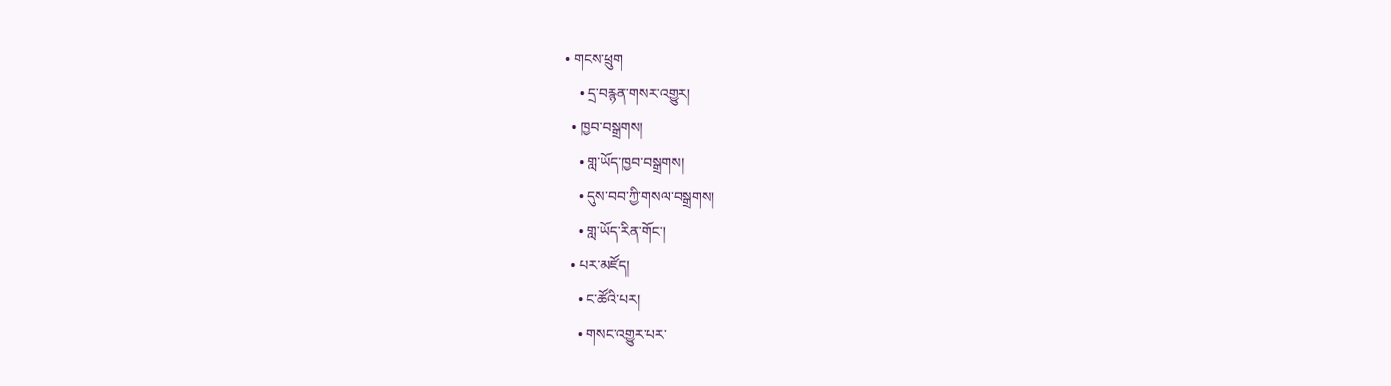• གངས་ཕྲུག
    • དྲ་བརྙན་གསར་འགྱུར།
  • ཁྱབ་བསྒྲགས།
    • གླ་ཡོད་ཁྱབ་བསྒྲགས།
    • དུས་བབ་ཀྱི་གསལ་བསྒྲགས།
    • གླ་ཡོད་རིན་གོང་།
  • པར་མཛོད།
    • ང་ཚོའི་པར།
    • གསང་འགྱུར་པར་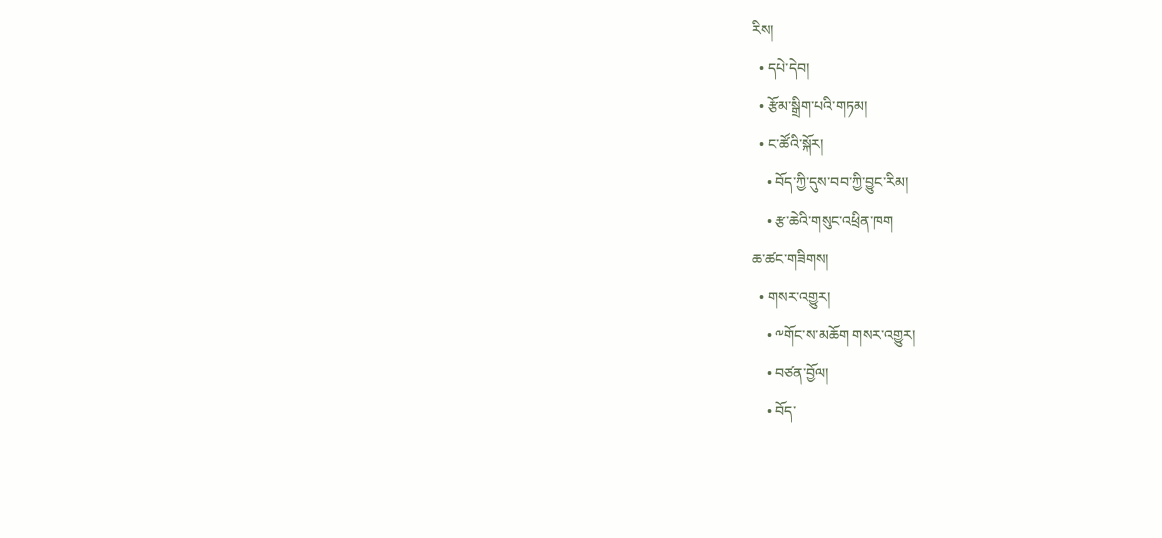རིས།
  • དཔེ་དེབ།
  • རྩོམ་སྒྲིག་པའི་གཏམ།
  • ང་ཚོའི་སྐོར།
    • བོད་ཀྱི་དུས་བབ་ཀྱི་བྱུང་རིམ།
    • རྩ་ཆེའི་གསུང་འཕྲིན་ཁག
ཆ་ཚང་གཟིགས།
  • གསར་འགྱུར།
    • ༸གོང་ས་མཆོག གསར་འགྱུར།
    • བཙན་བྱོལ།
    • བོད་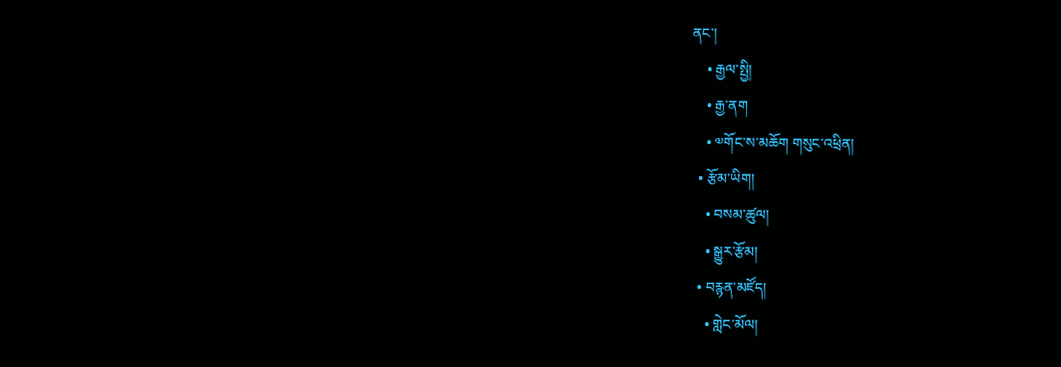ནང་།
    • རྒྱལ་སྤྱི།
    • རྒྱ་ནག
    • ༧གོང་ས་མཆོག གསུང་འཕྲིན།
  • རྩོམ་ཡིག།
    • བསམ་ཚུལ།
    • སྒྱུར་རྩོམ།
  • བརྙན་མཛོད།
    • གླེང་མོལ།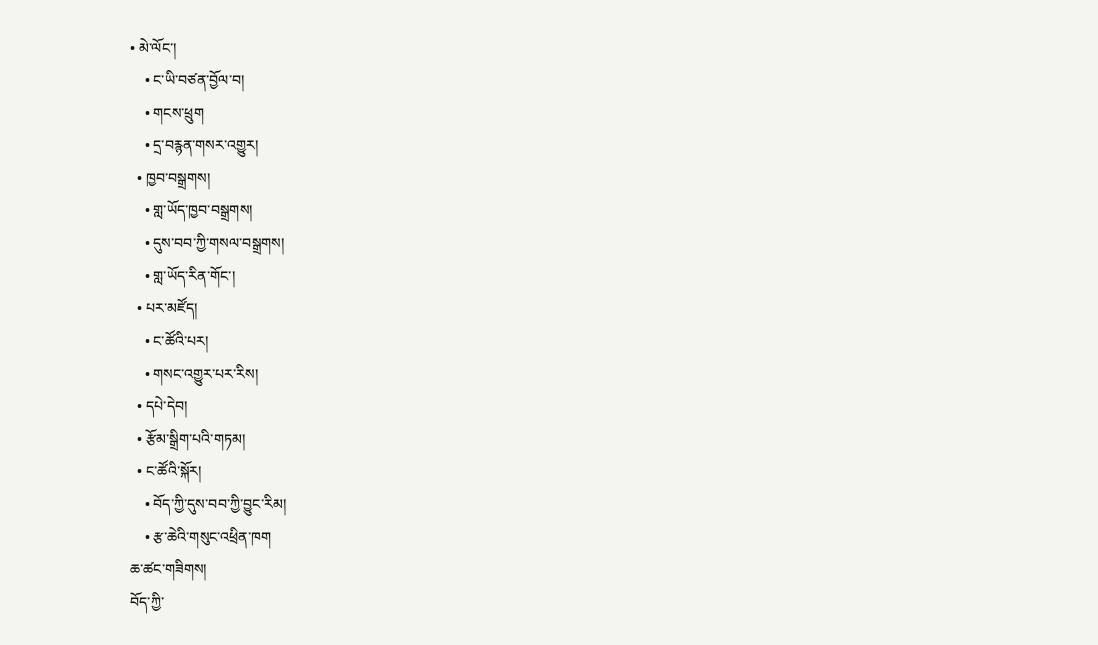• མེ་ལོང་།
    • ང་ཡི་བཙན་བྱོལ་བ།
    • གངས་ཕྲུག
    • དྲ་བརྙན་གསར་འགྱུར།
  • ཁྱབ་བསྒྲགས།
    • གླ་ཡོད་ཁྱབ་བསྒྲགས།
    • དུས་བབ་ཀྱི་གསལ་བསྒྲགས།
    • གླ་ཡོད་རིན་གོང་།
  • པར་མཛོད།
    • ང་ཚོའི་པར།
    • གསང་འགྱུར་པར་རིས།
  • དཔེ་དེབ།
  • རྩོམ་སྒྲིག་པའི་གཏམ།
  • ང་ཚོའི་སྐོར།
    • བོད་ཀྱི་དུས་བབ་ཀྱི་བྱུང་རིམ།
    • རྩ་ཆེའི་གསུང་འཕྲིན་ཁག
ཆ་ཚང་གཟིགས།
བོད་ཀྱི་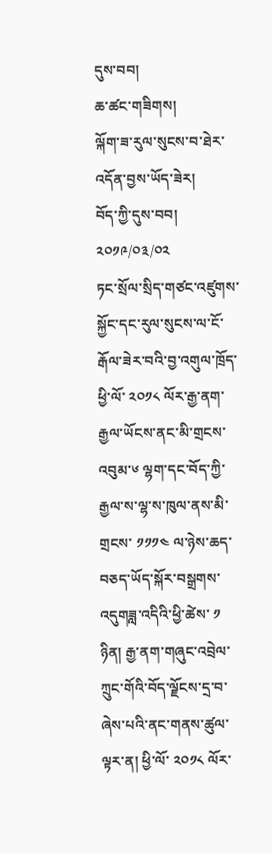དུས་བབ།
ཆ་ཚང་གཟིགས།
ལྐོག་ཟ་རུལ་སུངས་བ་ཐེར་འདོན་བྱས་ཡོད་ཟེར།
བོད་ཀྱི་དུས་བབ།
༢༠༡༩/༠༣/༠༢
ཏང་སྲོལ་སྲིད་གཙང་འཛུགས་སྐྱོང་དང་རུལ་སུངས་ལ་ངོ་རྒོལ་ཟེར་བའི་བྱ་འགུལ་ཁྲོད་ཕྱི་ལོ་ ༢༠༡༨ ལོར་རྒྱ་ནག་རྒྱལ་ཡོངས་ནང་མི་གྲངས་འབུམ་༦ ལྷག་དང་བོད་ཀྱི་རྒྱལ་ས་ལྷ་ས་ཁུལ་ནས་མི་གྲངས་ ༡༡༡༤ ལ་ཉེས་ཆད་བཅད་ཡོད་སྐོར་བསྒྲགས་འདུགཟླ་འདིའི་ཕྱི་ཚེས་ ༡ ཉིན། རྒྱ་ནག་གཞུང་འབྲེལ་ཀྲུང་གོའི་བོད་ལྗོངས་དྲ་བ་ཞེས་པའི་ནང་གནས་ཚུལ་ལྟར་ན། ཕྱི་ལོ་ ༢༠༡༨ ལོར་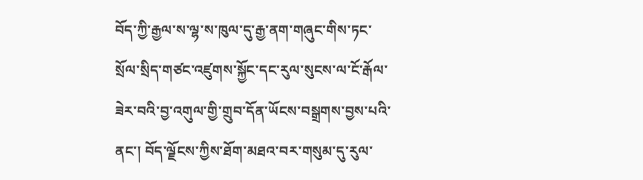བོད་ཀྱི་རྒྱལ་ས་ལྷ་ས་ཁུལ་དུ་རྒྱ་ནག་གཞུང་གིས་ཏང་སྲོལ་སྲིད་གཙང་འཛུགས་སྐྱོང་དང་རུལ་སུངས་ལ་ངོ་རྒོལ་ཟེར་བའི་བྱ་འགུལ་གྱི་གྲུབ་དོན་ཡོངས་བསྒྲགས་བྱས་པའི་ནང་། བོད་ལྗོངས་ཀྱིས་ཐོག་མཐའ་བར་གསུམ་དུ་རུལ་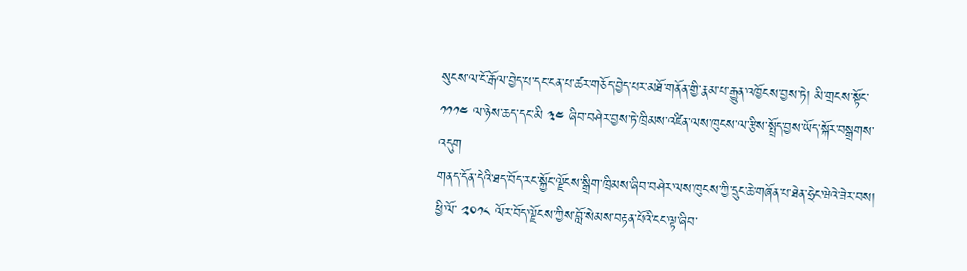སུངས་ལ་ངོ་རྒོལ་བྱེད་པ་དང་ངན་པ་ཚར་གཅོད་བྱེད་པར་མཐོ་གནོན་གྱི་རྣམ་པ་རྒྱུན་འཁྱོངས་བྱས་ཏེ། མི་གྲངས་སྟོང་ ༡༡༡༤ ལ་ཉེས་ཆད་དང་མི ༣༤ ཞིབ་བཤེར་བྱས་ཏེ་ཁྲིམས་འཛིན་ལས་ཁུངས་ལ་རྩིས་སྤྲོད་བྱས་ཡོད་སྐོར་བསྒྲགས་འདུག
གནད་དོན་དེའི་ཐད་བོད་རང་སྐྱོང་ལྗོངས་སྒྲིག་ཁྲིམས་ཞིབ་བཤེར་ལས་ཁུངས་ཀྱི་དྲུང་ཆེ་གཞོན་པ་ཐེན་ཧྲེང་ཝེའེ་ཟེར་བས། ཕྱི་ལོ་ ༢༠༡༨ ལོར་བོད་ལྗོངས་ཀྱིས་བློ་སེམས་བརྟན་པོའི་ངང་ལྟ་ཞིབ་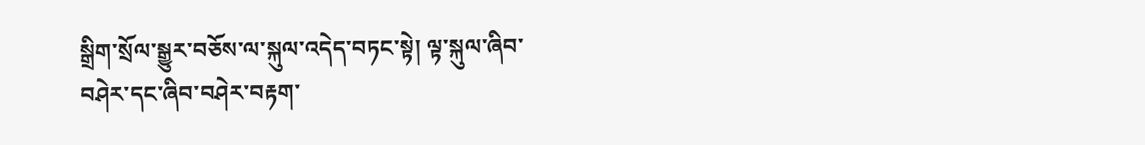སྒྲིག་སྲོལ་སྒྱུར་བཅོས་ལ་སྐུལ་འདེད་བཏང་སྟེ། ལྟ་སྐུལ་ཞིབ་བཤེར་དང་ཞིབ་བཤེར་བརྟག་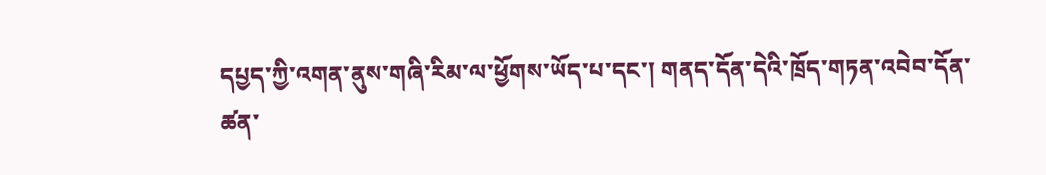དཔྱད་ཀྱི་འགན་ནུས་གཞི་རིམ་ལ་ཕྱོགས་ཡོད་པ་དང་། གནད་དོན་དེའི་ཁྲོད་གཏན་འབེབ་དོན་ཚན་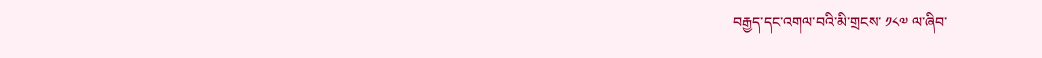བརྒྱད་དང་འགལ་བའི་མི་གྲངས་ ༡༨༧ ལ་ཞིབ་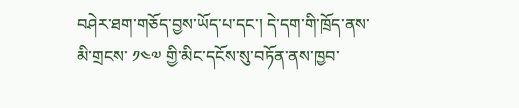བཤེར་ཐག་གཅོད་བྱས་ཡོད་པ་དང་། དེ་དག་གི་ཁྲོད་ནས་མི་གྲངས་ ༡༤༧ གྱི་མིང་དངོས་སུ་བཏོན་ནས་ཁྱབ་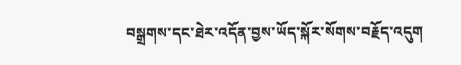བསྒྲགས་དང་ཐེར་འདོན་བྱས་ཡོད་སྐོར་སོགས་བརྗོད་འདུག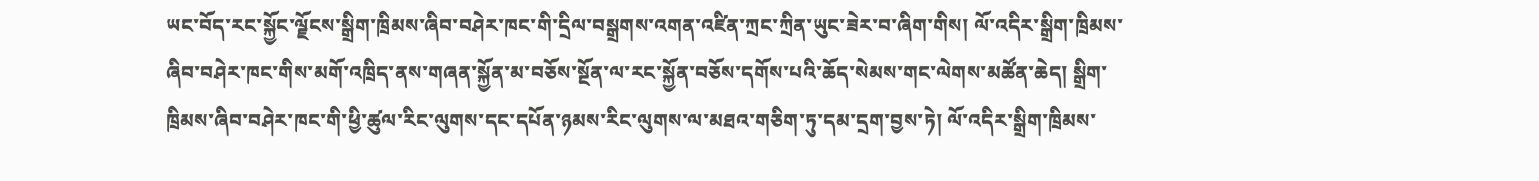ཡང་བོད་རང་སྐྱོང་ལྗོངས་སྒྲིག་ཁྲིམས་ཞིབ་བཤེར་ཁང་གི་དྲིལ་བསྒྲགས་འགན་འཛིན་ཀྲང་ཀྲིན་ཡུང་ཟེར་བ་ཞིག་གིས། ལོ་འདིར་སྒྲིག་ཁྲིམས་ཞིབ་བཤེར་ཁང་གིས་མགོ་འཁྲིད་ནས་གཞན་སྐྱོན་མ་བཅོས་སྔོན་ལ་རང་སྐྱོན་བཅོས་དགོས་པའི་ཆོད་སེམས་གང་ལེགས་མཚོན་ཆེད། སྒྲིག་ཁྲིམས་ཞིབ་བཤེར་ཁང་གི་ཕྱི་ཚུལ་རིང་ལུགས་དང་དཔོན་ཉམས་རིང་ལུགས་ལ་མཐའ་གཅིག་ཏུ་དམ་དྲག་བྱས་ཏེ། ལོ་འདིར་སྒྲིག་ཁྲིམས་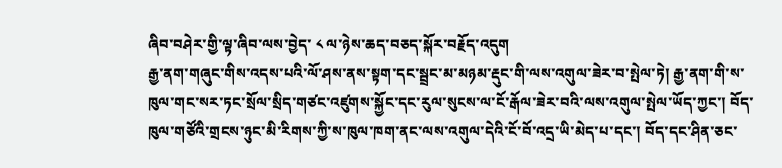ཞིབ་བཤེར་གྱི་ལྟ་ཞིབ་ལས་བྱེད་ ༨ ལ་ཉེས་ཆད་བཅད་སྐོར་བརྗོད་འདུག
རྒྱ་ནག་གཞུང་གིས་འདས་པའི་ལོ་ཤས་ནས་སྟག་དང་སྦྲང་མ་མཉམ་རྡུང་གི་ལས་འགུལ་ཟེར་བ་སྤེལ་ཏེ། རྒྱ་ནག་གི་ས་ཁུལ་གང་སར་ཏང་སྲོལ་སྲིད་གཙང་འཛུགས་སྐྱོང་དང་རུལ་སུངས་ལ་ངོ་རྒོལ་ཟེར་བའི་ལས་འགུལ་སྤེལ་ཡོད་ཀྱང་། བོད་ཁུལ་གཙོའི་གྲངས་ཉུང་མི་རིགས་ཀྱི་ས་ཁུལ་ཁག་ནང་ལས་འགུལ་དེའི་ངོ་བོ་འདྲ་ཡི་མེད་པ་དང་། བོད་དང་ཤིན་ཅང་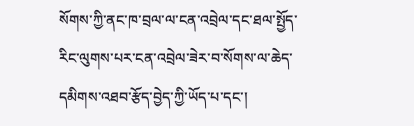སོགས་ཀྱི་ནང་ཁ་བྲལ་ལ་ངན་འབྲེལ་དང་ཐལ་སྤྱོད་རིང་ལུགས་པར་ངན་འབྲེལ་ཟེར་བ་སོགས་ལ་ཆེད་དམིགས་འཐབ་རྩོད་བྱེད་ཀྱི་ཡོད་པ་དང་།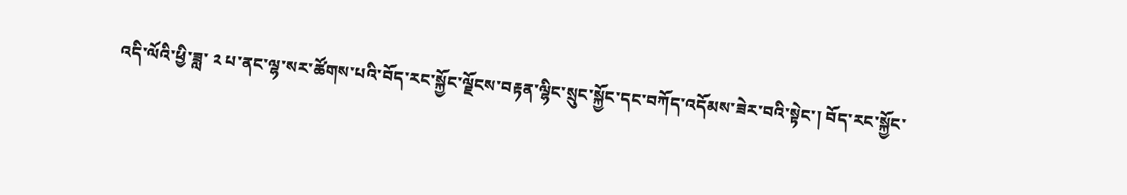འདི་ལོའི་ཕྱི་ཟླ་ ༢ པ་ནང་ལྷ་སར་ཚོགས་པའི་བོད་རང་སྐྱོང་ལྗོངས་བརྟན་ལྷིང་སྲུང་སྐྱོང་དང་བཀོད་འདོམས་ཟེར་བའི་སྟེང་། བོད་རང་སྐྱོང་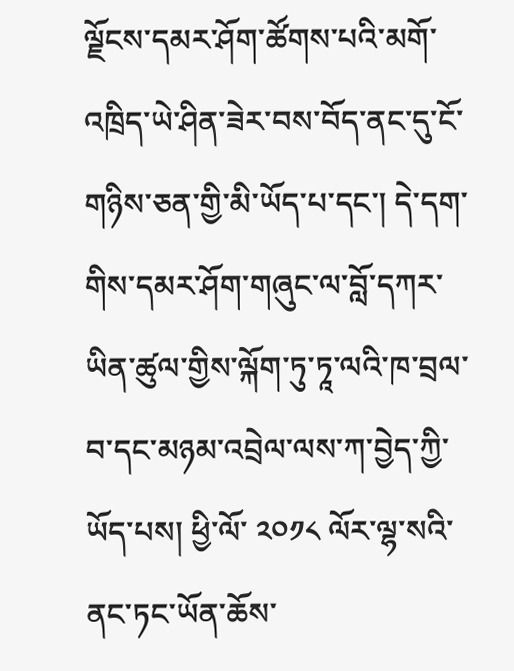ལྗོངས་དམར་ཤོག་ཚོགས་པའི་མགོ་འཁྲིད་ཡེ་ཤིན་ཟེར་བས་བོད་ནང་དུ་ངོ་གཉིས་ཅན་གྱི་མི་ཡོད་པ་དང་། དེ་དག་གིས་དམར་ཤོག་གཞུང་ལ་བློ་དཀར་ཡིན་ཚུལ་གྱིས་ལྐོག་ཏུ་ཏཱ་ལའི་ཁ་བྲལ་བ་དང་མཉམ་འབྲེལ་ལས་ཀ་བྱེད་ཀྱི་ཡོད་པས། ཕྱི་ལོ་ ༢༠༡༨ ལོར་ལྷ་སའི་ནང་ཏང་ཡོན་ཆོས་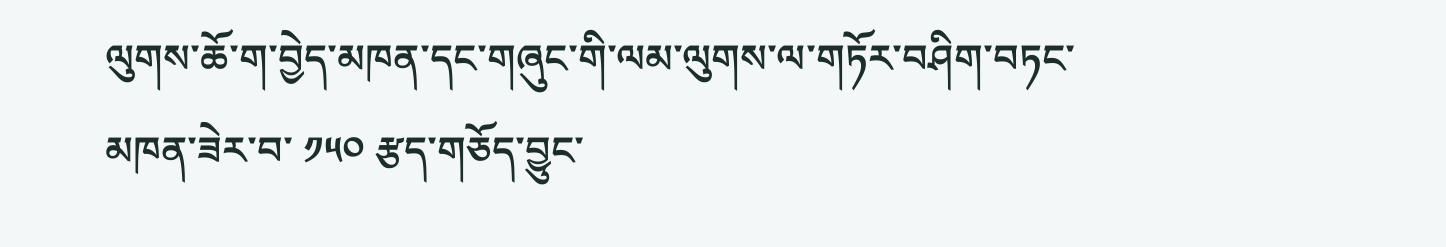ལུགས་ཆོ་ག་བྱེད་མཁན་དང་གཞུང་གི་ལམ་ལུགས་ལ་གཏོར་བཤིག་བཏང་མཁན་ཟེར་བ་ ༡༥༠ རྩད་གཅོད་བྱུང་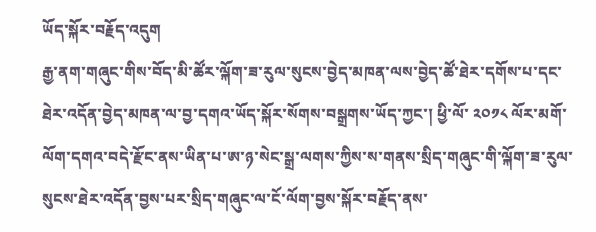ཡོད་སྐོར་བརྗོད་འདུག
རྒྱ་ནག་གཞུང་གིས་བོད་མི་ཚོར་ལྐོག་ཟ་རུལ་སུངས་བྱེད་མཁན་ལས་བྱེད་ཚོ་ཐེར་དགོས་པ་དང་ཐེར་འདོན་བྱེད་མཁན་ལ་བྱ་དགའ་ཡོད་སྐོར་སོགས་བསྒྲགས་ཡོད་ཀྱང་། ཕྱི་ལོ་ ༢༠༡༨ ལོར་མགོ་ལོག་དགའ་བདེ་རྫོང་ནས་ཡིན་པ་ཨ་ཉ་སེང་སྒྲ་ལགས་ཀྱིས་ས་གནས་སྲིད་གཞུང་གི་ལྐོག་ཟ་རུལ་སུངས་ཐེར་འདོན་བྱས་པར་སྲིད་གཞུང་ལ་ངོ་ལོག་བྱས་སྐོར་བརྗོད་ནས་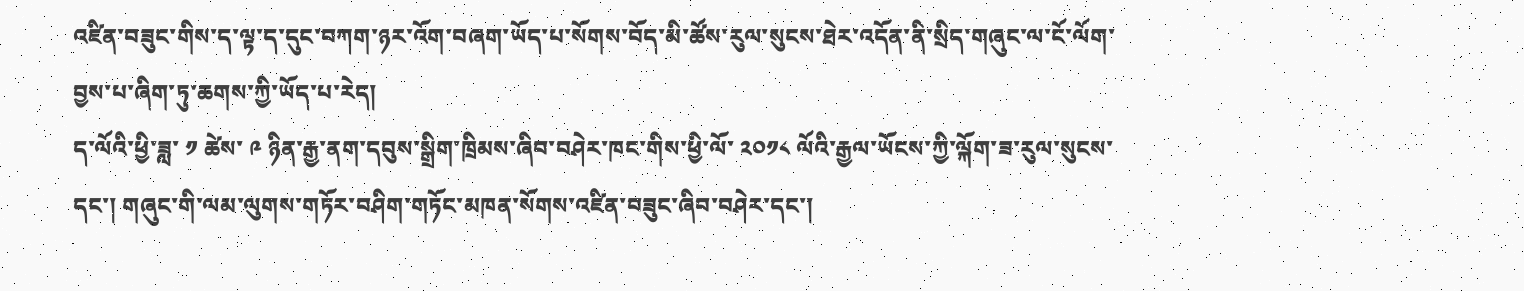འཛིན་བཟུང་གིས་ད་ལྟ་ད་དུང་བཀག་ཉར་འོག་བཞག་ཡོད་པ་སོགས་བོད་མི་ཚོས་རུལ་སུངས་ཐེར་འདོན་ནི་སྲིད་གཞུང་ལ་ངོ་ལོག་བྱས་པ་ཞིག་ཏུ་ཆགས་ཀྱི་ཡོད་པ་རེད།
ད་ལོའི་ཕྱི་ཟླ་ ༡ ཚེས་ ༩ ཉིན་རྒྱ་ནག་དབུས་སྒྲིག་ཁྲིམས་ཞིབ་བཤེར་ཁང་གིས་ཕྱི་ལོ་ ༢༠༡༨ ལོའི་རྒྱལ་ཡོངས་ཀྱི་ལྐོག་ཟ་རུལ་སུངས་དང་། གཞུང་གི་ལམ་ལུགས་གཏོར་བཤིག་གཏོང་མཁན་སོགས་འཛིན་བཟུང་ཞིབ་བཤེར་དང་།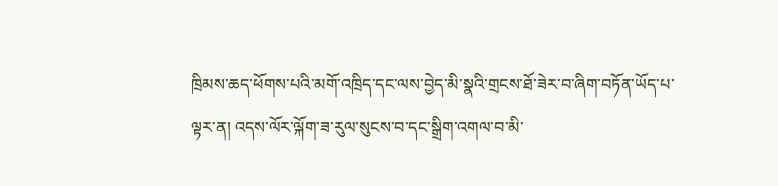ཁྲིམས་ཆད་ཕོགས་པའི་མགོ་འཁྲིད་དང་ལས་བྱེད་མི་སྣའི་གྲངས་ཐོ་ཟེར་བ་ཞིག་བཏོན་ཡོད་པ་ལྟར་ན། འདས་ལོར་ལྐོག་ཟ་རུལ་སུངས་བ་དང་སྒྲིག་འགལ་བ་མི་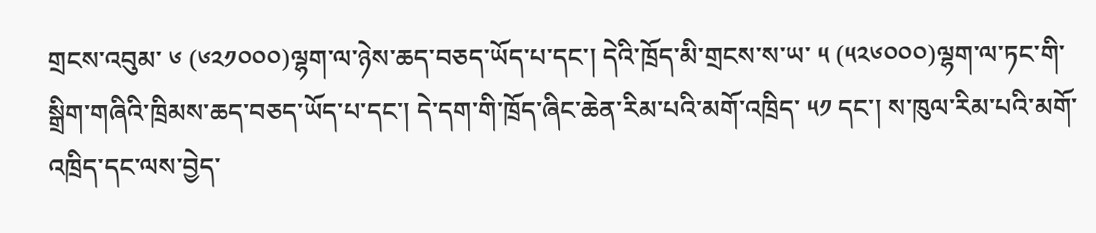གྲངས་འབུམ་ ༦ (༦༢༡༠༠༠)ལྷག་ལ་ཉེས་ཆད་བཅད་ཡོད་པ་དང་། དེའི་ཁྲོད་མི་གྲངས་ས་ཡ་ ༥ (༥༢༦༠༠༠)ལྷག་ལ་ཏང་གི་སྒྲིག་གཞིའི་ཁྲིམས་ཆད་བཅད་ཡོད་པ་དང་། དེ་དག་གི་ཁྲོད་ཞིང་ཆེན་རིམ་པའི་མགོ་འཁྲིད་ ༥༡ དང་། ས་ཁུལ་རིམ་པའི་མགོ་འཁྲིད་དང་ལས་བྱེད་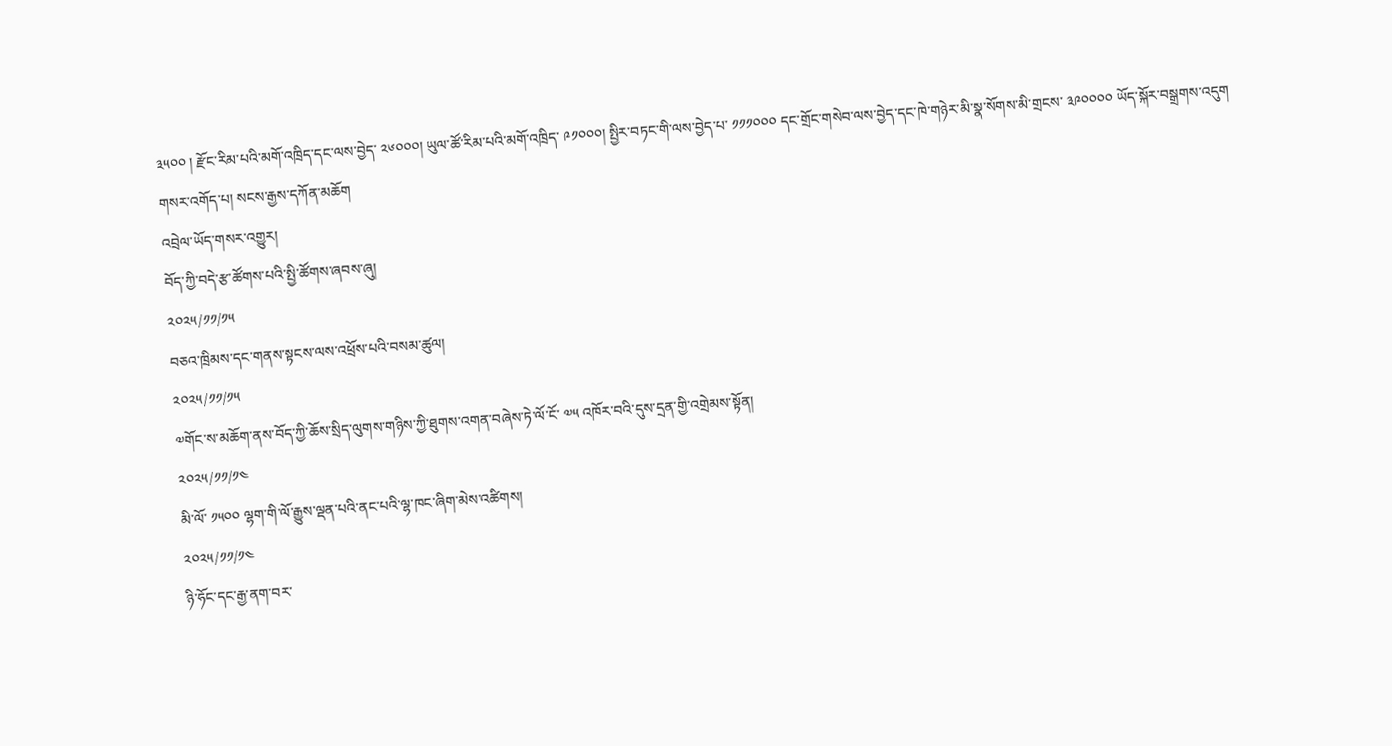༣༥༠༠ ། རྫོང་རིམ་པའི་མགོ་འཁྲིད་དང་ལས་བྱེད་ ༢༦༠༠༠། ཡུལ་ཚོ་རིམ་པའི་མགོ་འཁྲིད་ ༩༡༠༠༠། སྤྱིར་བཏང་གི་ལས་བྱེད་པ་ ༡༡༡༠༠༠ དང་གྲོང་གསེབ་ལས་བྱེད་དང་ཁེ་གཉེར་མི་སྣ་སོགས་མི་གྲངས་ ༣༩༠༠༠༠ ཡོད་སྐོར་བསྒྲགས་འདུག
གསར་འགོད་པ། སངས་རྒྱས་དཀོན་མཆོག
འབྲེལ་ཡོད་གསར་འགྱུར།
བོད་ཀྱི་བདེ་རྩ་ཚོགས་པའི་སྤྱི་ཚོགས་ཞབས་ཞུ།
༢༠༢༥/༡༡/༡༥
བཅའ་ཁྲིམས་དང་གནས་སྟངས་ལས་འཕྲོས་པའི་བསམ་ཚུལ།
༢༠༢༥/༡༡/༡༥
༧གོང་ས་མཆོག་ནས་བོད་ཀྱི་ཆོས་སྲིད་ལུགས་གཉིས་ཀྱི་ཐུགས་འགན་བཞེས་ཏེ་ལོ་ངོ་ ༧༥ འཁོར་བའི་དུས་དྲན་གྱི་འགྲེམས་སྟོན།
༢༠༢༥/༡༡/༡༤
མི་ལོ་ ༡༥༠༠ ལྷག་གི་ལོ་རྒྱུས་ལྡན་པའི་ནང་པའི་ལྷ་ཁང་ཞིག་མེས་འཚིགས།
༢༠༢༥/༡༡/༡༤
ཉི་ཧོང་དང་རྒྱ་ནག་བར་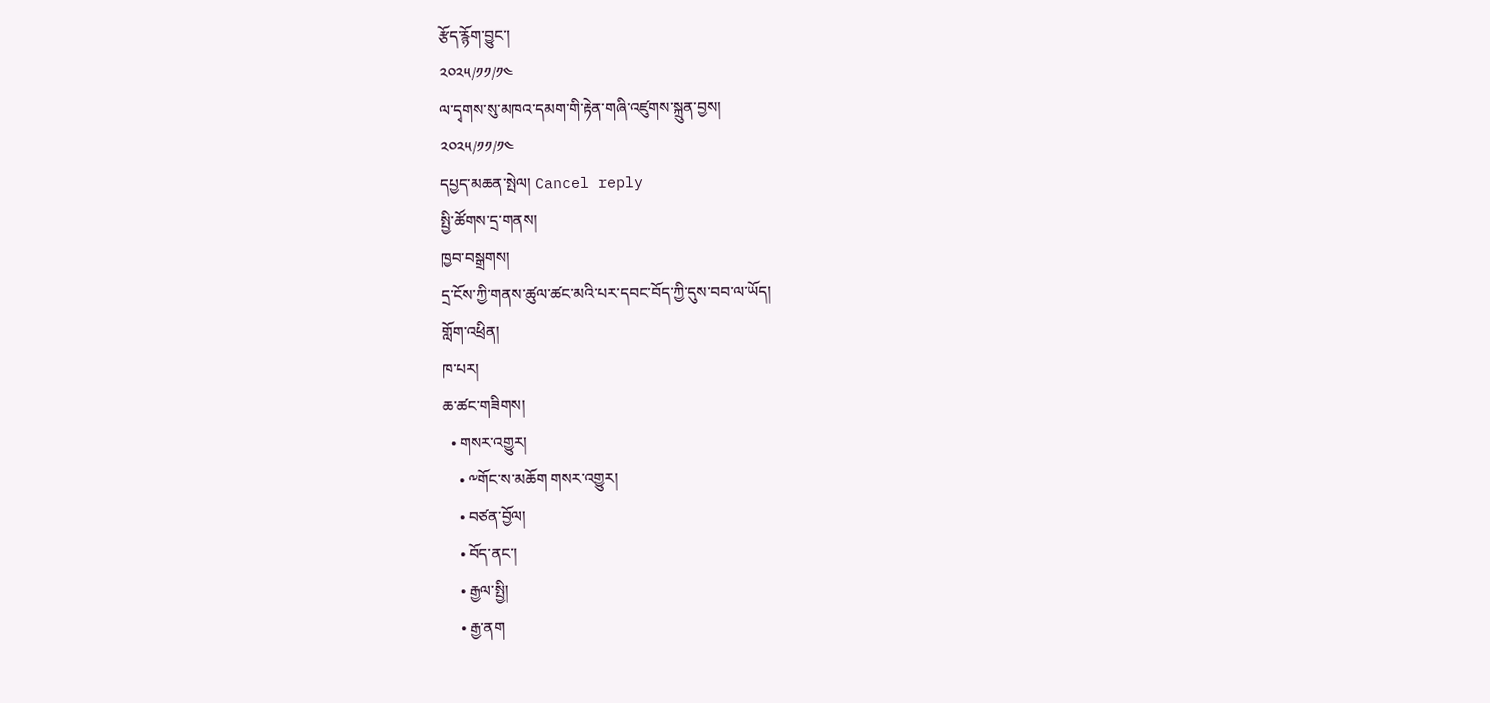རྩོད་རྙོག་བྱུང་།
༢༠༢༥/༡༡/༡༤
ལ་དྭགས་སུ་མཁའ་དམག་གི་རྟེན་གཞི་འཛུགས་སྐྲུན་བྱས།
༢༠༢༥/༡༡/༡༤
དཔྱད་མཆན་སྤེལ། Cancel reply
སྤྱི་ཚོགས་དྲ་གནས།
ཁྱབ་བསྒྲགས།
དྲ་ངོས་ཀྱི་གནས་ཚུལ་ཚང་མའི་པར་དབང་བོད་ཀྱི་དུས་བབ་ལ་ཡོད།
གློག་འཕྲིན།
ཁ་པར།
ཆ་ཚང་གཟིགས།
  • གསར་འགྱུར།
    • ༸གོང་ས་མཆོག གསར་འགྱུར།
    • བཙན་བྱོལ།
    • བོད་ནང་།
    • རྒྱལ་སྤྱི།
    • རྒྱ་ནག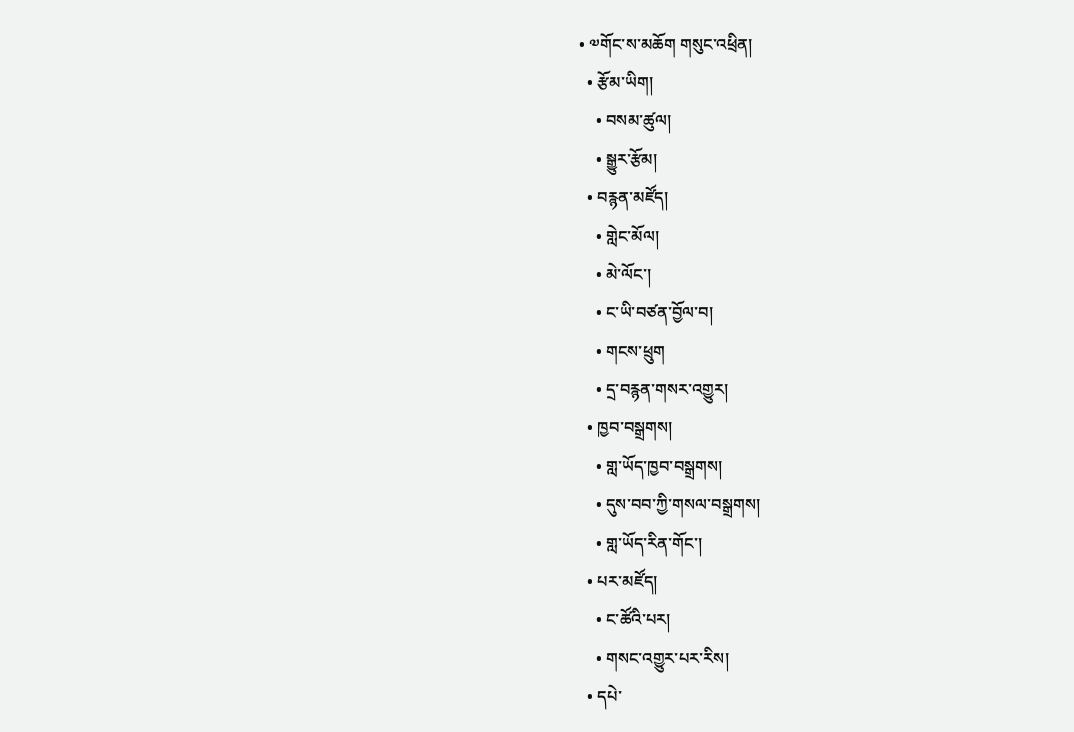• ༧གོང་ས་མཆོག གསུང་འཕྲིན།
  • རྩོམ་ཡིག།
    • བསམ་ཚུལ།
    • སྒྱུར་རྩོམ།
  • བརྙན་མཛོད།
    • གླེང་མོལ།
    • མེ་ལོང་།
    • ང་ཡི་བཙན་བྱོལ་བ།
    • གངས་ཕྲུག
    • དྲ་བརྙན་གསར་འགྱུར།
  • ཁྱབ་བསྒྲགས།
    • གླ་ཡོད་ཁྱབ་བསྒྲགས།
    • དུས་བབ་ཀྱི་གསལ་བསྒྲགས།
    • གླ་ཡོད་རིན་གོང་།
  • པར་མཛོད།
    • ང་ཚོའི་པར།
    • གསང་འགྱུར་པར་རིས།
  • དཔེ་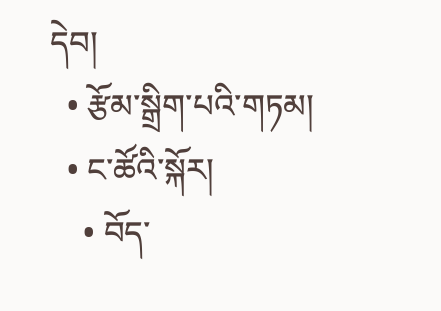དེབ།
  • རྩོམ་སྒྲིག་པའི་གཏམ།
  • ང་ཚོའི་སྐོར།
    • བོད་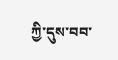ཀྱི་དུས་བབ་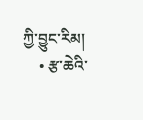ཀྱི་བྱུང་རིམ།
    • རྩ་ཆེའི་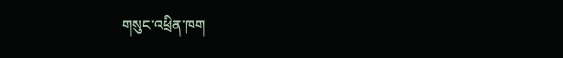གསུང་འཕྲིན་ཁག